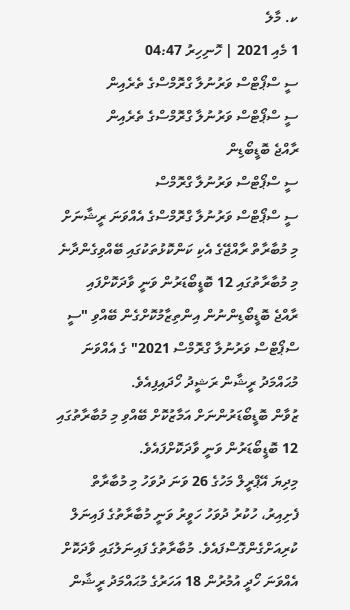ކ. މާލެ
1 މެއި 2021 | ހޮނިހިރު 04:47
ސީ ސްޕޯޓްސް ވަރުނުލާ ގްރޮމްސްގެ ތެރެއިން
ސީ ސްޕޯޓްސް ވަރުނުލާ ގްރޮމްސްގެ ތެރެއިން
ރާއްޖެ ބޮޑީބޯޑިން
ސީ ސްޕޯޓްސް ވަރުނުލާ ގްރޮމްސް
ސީ ސްޕޯޓްސް ވަރުނުލާ ގްރޮމްސްގެ އެއްވަނަ ރީޝާނަށް
މި މުބާރާތް ރާއްޖޭގެ އެކި ކަންކޮޅުތަކުގައި ބޭއްވިގެންދާނެ
މި މުބާރާތުގައި 12 ބޮޑީބޯޑަރުން ވަނީ ވާދަކޮށްފައި
ރާއްޖެ ބޮޑީބޯޑިންނުން އިންތިޒާމުކޮށްގެން ބޭއްވި "ސީ ސްޕޯޓްސް ވަރުނުލާ ގްރޮމްސް 2021" ގެ އެއްވަނަ މުޙައްމަދު ރީޝާން ރަޝީދު ހޯދައިފިއެވެ.
ޒުވާން ބޮޑީބޯޑަރުންނަށް އަމާޒުކޮށް ބޭއްވި މި މުބާރާތުގައި 12 ބޮޑީބޯޑަރުން ވަނީ ވާދަކޮށްފައެވެ.
މިދިޔަ އޭޕްރީލް މަހުގެ 26 ވަނަ ދުވަހު މި މުބާރާތް ފެށިއިރު، ހުކުރު ދުވަހު ހަވީރު ވަނީ މުބާރާތުގެ ފައިނަލް ކުރިއަށްގެންގޮސްފައެވެ. މުބާރާތުގެ ފައިނަލުގައި ވާދަކޮށް އެއްވަނަ ހޯދީ އުމުރުން 18 އަހަރުގެ މުޙައްމަދު ރީޝާން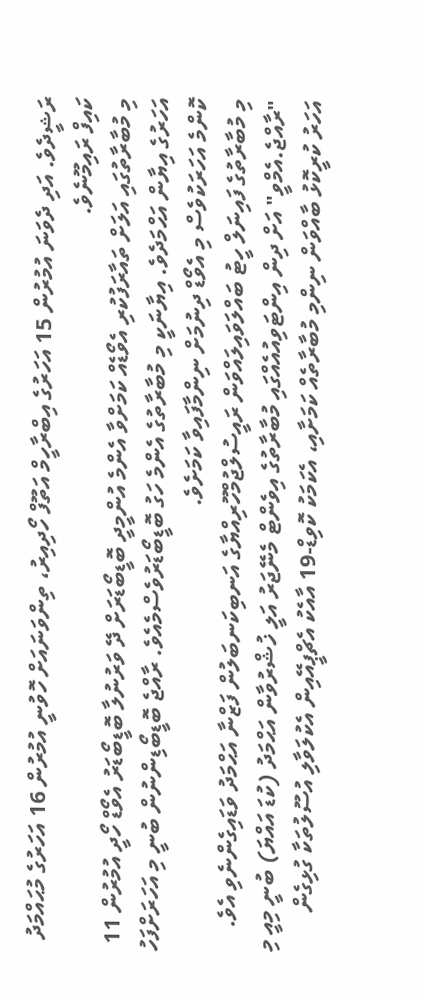ރަޝީދެވެ. އަދި ދެވަނަ އުމުރުން 15 އަހަރުގެ އިބްރާހީމް އަތޫފް ހޯދިއިރު، ތިންވަނައަށް ހޮވުނީ އުމުރުން 16 އަހަރުގެ މުޙައްމަދު ކައިފް ރައިމޫނެވެ.
މި މުބާރާތުގައި އަލަށް ތައާރަފުކުރި އެވޯޑެއް ކަމަށްވާ އެންމެ އުންމީދީ ބޮޑީބޯޑަރަށް ދޭ ވަރުނުލާ ބޮޑީބޯޑަރު އެވޯޑް ހޯދީ އުމުރުން 11 އަހަރުގެ އިޔާން އަޙްމަދެވެ. އިޔާނަކީ މި މުބާރާތުގެ އެންމެ ހަގު ބޮޑީބޯޑަރުވެސްމެއެވެ. ރާއްޖެ ބޮޑީބޯޑިންނުން ބުނީ މި އަހަރަށްފަހު ކޮންމެ އަހަރަކުވެސް މި އެވޯޑް ދިނުމަށް ނިންމާފައިވާ ކަމަށެވެ.
މި މުބާރާތުގެ ފައިނަލް ހީޓު ބައްލަވައިލައްވަން ރައީސުލްޖުމްހޫރިއްޔާގެ އަނބިކަނބަލުން ފަޒްނާ އަޙްމަދު ވަޑައިގެންނެވި އެވެ.
"ރާއްޖެ.އެމްވީ" އަށް ދިން އިންޓަވިއުއެއްގައި މުބާރާތުގެ އިވެންޓް މެނޭޖަރު އަލީ ޚުޝްރުވާން އަޙްމަދު (ކުޑަ އައްޔަ) ބުނީ މިއީ މި އަހަރު ކުރީކޮޅު ބާއްވަން ނިންމި މުބާރާތެއް ކަމަށާއި، އެކަމަކު ކޮވިޑް-19 އާއެކު އެޗްޕީއޭއިން އެކުލަވާލި އުސޫލުތަކާ ގުޅިގެން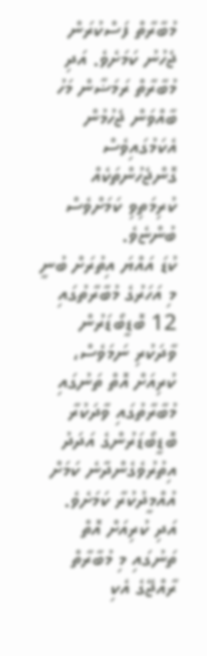މުބާރާތް ފަސްކުރަން ޖެހުނު ކަމަށެވެ. އަދި މުބާރާތް ރަމަޟާން މަހު ބާއްވަން ޖެހުމުން އެކަމުގައިވެސް ގޮންޖެހުންތަކެއް ކުރިމަތިވި ކަމަށްވެސް ބުންޏެވެ.
ކުޑަ އައްޔަ އިތުރަށް ބުނީ މި އަހަރުގެ މުބާރާތުގައި 12 ބޮޑީބޯޑަރުން ވާދަކުރި ނަމަވެސް، ކުރިއަށް އޮތް ތަނުގައި މުބާރާތުގައި ވާދަކުރާ ބޮޑީބޯޑަރުންގެ އަދަދު އިތުރުވެގެންދާނެ ކަމަށް އުއްމީދުކުރާ ކަމަށެވެ. އަދި ކުރިއަށް އޮތް ތަނުގައި މި މުބާރާތް ރާއްޖޭގެ އެކި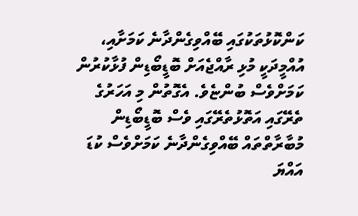ކަންކޮޅުތަކުގައި ބޭއްވިގެންދާނެ ކަމަށާއި، އުއްމީދަކީ މުޅި ރާއްޖެއަށް ބޮޑީބޯޑިން ފުޅާކުރުން ކަމަށްވެސް ބުންޏެވެ. އެގޮތުން މި އަހަރުގެ ތެރޭގައި އަތޮޅުތެރޭގައި ވެސް ބޮޑީބޯޑިން މުބާރާތްތައް ބޭއްވިގެންދާނެ ކަމަށްވެސް ކުޑަ އައްޔަ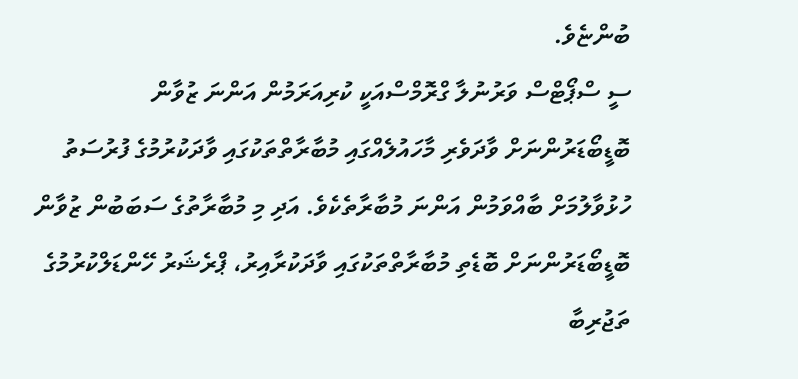ބުންޏެވެ.
ސީ ސްޕޯޓްސް ވަރުނުލާ ގްރޮމްސްއަކީ ކުރިއަރަމުން އަންނަ ޒުވާން ބޮޑީބޯޑަރުންނަށް ވާދަވެރި މާހައުލެއްގައި މުބާރާތްތަކުގައި ވާދަކުރުމުގެ ފުރުސަތު ހުޅުވާލުމަށް ބާއްވަމުން އަންނަ މުބާރާތެކެވެ. އަދި މި މުބާރާތުގެ ސަބަބުން ޒުވާން ބޮޑީބޯޑަރުންނަށް ބޮޑެތި މުބާރާތްތަކުގައި ވާދަކުރާއިރު، ޕްރެޝަރު ހޭންޑަލްކުރުމުގެ ތަޖުރިބާ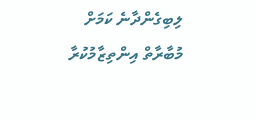ލިބިގެންދާނެ ކަމަށް މުބާރާތް އިންތިޒާމުކުރާ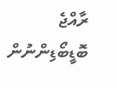ރާއްޖެ ބޮޑީބޯޑިންނުން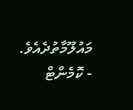މައުލޫމާތުދެއެވެ.
- ކޮމެންޓް